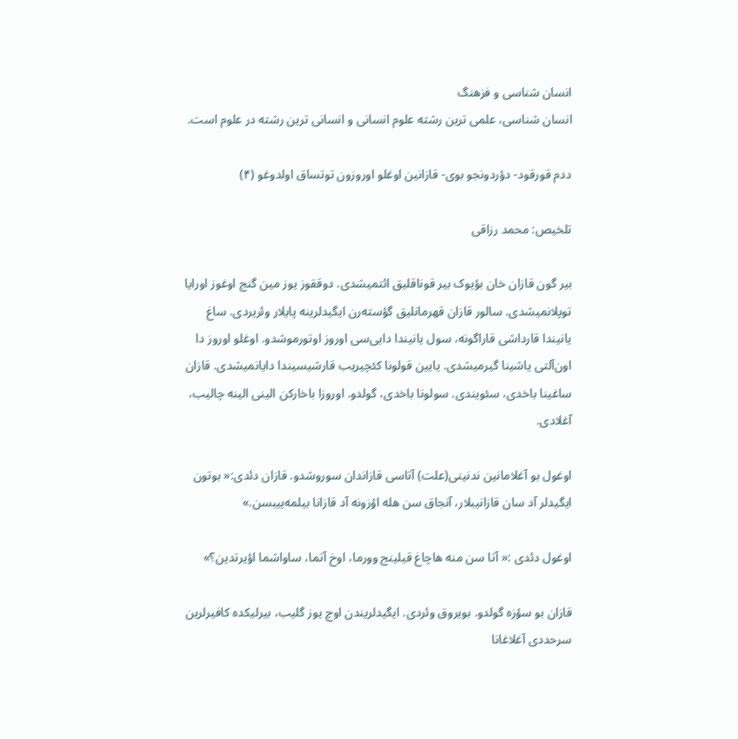انسان شناسی و فزهنگ
انسان شناسی، علمی ترین رشته علوم انسانی و انسانی ترین رشته در علوم است.

ددم قورقود- دؤردونجو بوی- قازانین اوغلو اوروزون توتساق اولدوغو (۴)

تلخیص: محمد رزاقی

بیر گون قازان خان بؤیوک بیر قوناقلیق ائتمیشدی. دوققوز یوز مین گنج اوغوز اورایا توپلانمیشدی. سالور قازان قهرمانلیق گؤسته‌رن ایگیدلرینه پایلار وئریردی. ساغ یانیندا قارداشی قاراگونه، سول یانیندا دایی‌سی اوروز اوتورموشدو. اوغلو اوروز دا اون‌آلتی یاشینا گیرمیشدی. یایین قولونا کئچیریب قارشیسیندا دایانمیشدی. قازان ساغینا باخدی، سئویندی. سولونا باخدی، گولدو. اوروزا باخارکن الینی الینه چالیب، آغلادی.

اوغول بو آغلامانین ندنینی(علت) آتاسی قازاندان سوروشدو. قازان دئدی:« بوتون ایگیدلر آد سان قازانیبلار، آنجاق سن هله اؤزونه آد قازانا بیلمه‌ییبسن.»

اوغول دئدی :« آتا سن منه هاچاغ قیلینج وورما، اوخ آتما، ساواشما اؤیرتدین؟»

قازان بو سؤزه گولدو. بویروق وئردی. ایگیدلریندن اوچ یوز گلیب، بیرلیکده کافیرلرین سرحددی آغلاغانا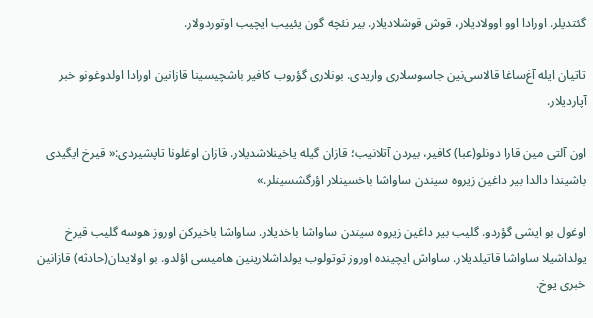گئتدیلر. اورادا اوو اوولادیلار، قوش قوشلادیلار. بیر نئچه گون یئییب ایچیب اوتوردولار.

تاتیان ایله آغ‌ساغا قالاسی‌نین جاسوسلاری واریدی. بونلاری گؤروب کافیر باشچیسینا قازانین اورادا اولدوغونو خبر آپاردیلار.

اون آلتی مین قارا دونلو(عبا) کافیر، بیردن آتلانیب؛ قازان گیله یاخینلاشدیلار. قازان اوغلونا تاپشیردی:« قیرخ ایگیدی باشیندا دالدا بیر داغین زیروه سیندن ساواشا باخسینلار اؤرگشسینلر.»

اوغول بو ایشی گؤردو. گلیب بیر داغین زیروه سیندن ساواشا باخدیلار. ساواشا باخیرکن اوروز هوسه گلیب قیرخ یولداشیلا ساواشا قاتیلدیلار. ساواش ایچینده اوروز توتولوب یولداشلارینین هامیسی اؤلدو. بو اولایدان(حادثه) قازانین خبری یوخ.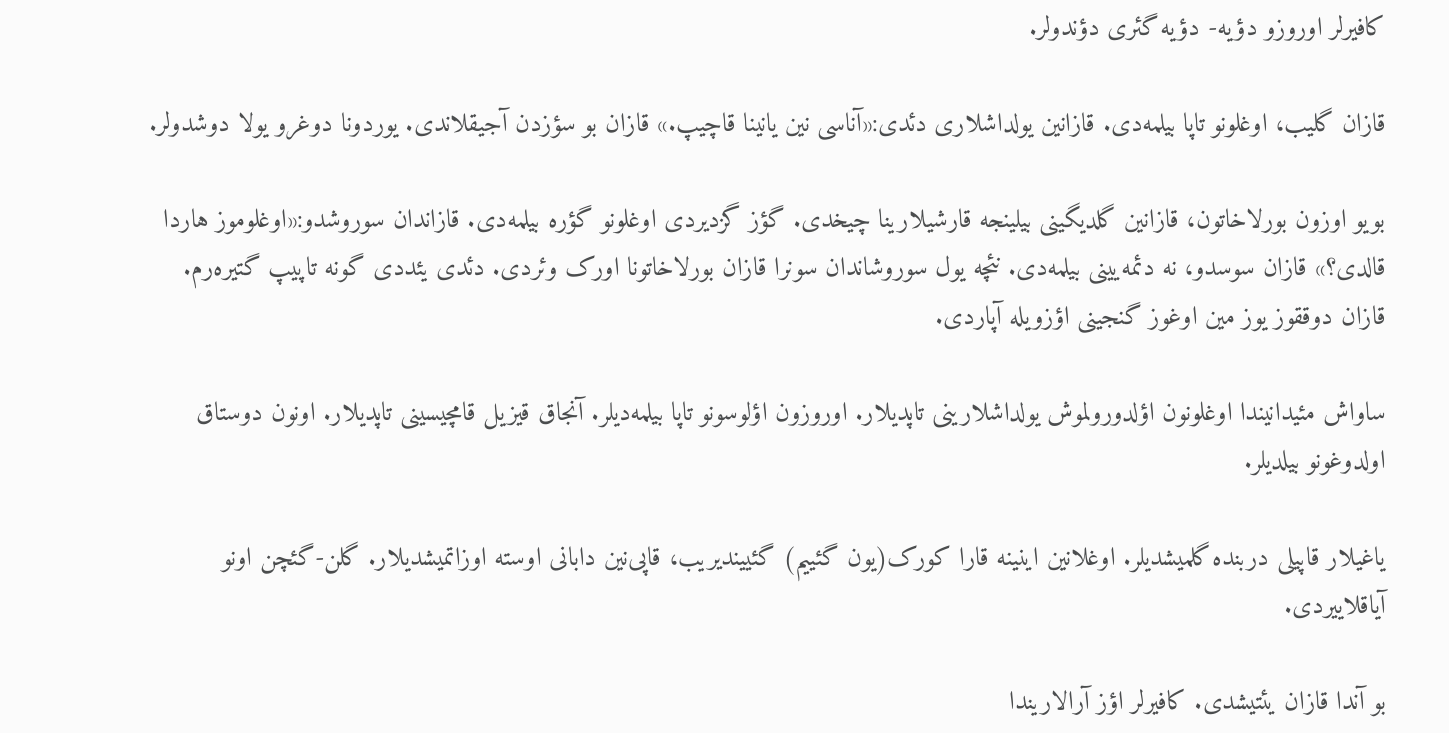کافیرلر اوروزو دؤیه- دؤیه گئری دؤندولر.

قازان گلیب، اوغلونو تاپا بیلمه‌دی. قازانین یولداشلاری دئدی:«آناسی نین یانینا قاچیپ.» قازان بو سؤزدن آجیقلاندی. یوردونا دوغرو یولا دوشدولر.

بویو اوزون بورلاخاتون، قازانین گلدیگینی بیلینجه قارشیلارینا چیخدی. گؤز گزدیردی اوغلونو گؤره بیلمه‌دی. قازاندان سوروشدو:«اوغلوموز هاردا قالدی؟» قازان سوسدو، نه دئمه‌یینی بیلمه‌دی. نئچه یول سوروشاندان سونرا قازان بورلاخاتونا اورک وئردی. دئدی یئددی گونه تاپیپ گتیره‌رم. قازان دوققوز یوز مین اوغوز گنجینی اؤزویله آپاردی.

ساواش مئیدانیندا اوغلونون اؤلدورولموش یولداشلارینی تاپدیلار. اوروزون اؤلوسونو تاپا بیلمه‌دیلر. آنجاق قیزیل قامچیسینی تاپدیلار. اونون دوستاق اولدوغونو بیلدیلر.

یاغیلار قاپیلی دربنده گلمیشدیلر. اوغلانین اینینه قارا کورک(یون گئییم) گئییندیریب، قاپی‌نین دابانی اوسته اوزاتمیشدیلار. گلن-گئچن اونو آیاقلاییردی.

بو آندا قازان یئتیشدی. کافیرلر اؤز آرالاریندا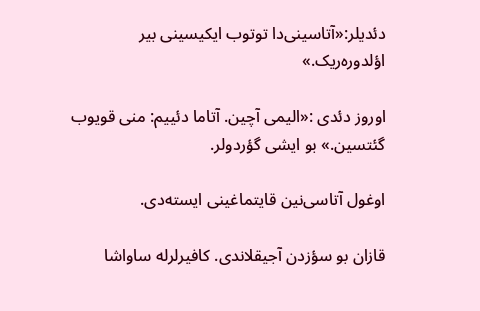دئدیلر:«آتاسینی‌دا توتوب ایکیسینی بیر اؤلدوره‌ریک.»

اوروز دئدی :«الیمی آچین. آتاما دئییم: منی قویوب گئتسین.» بو ایشی گؤردولر.

اوغول آتاسی‌نین قایتماغینی ایسته‌دی.

قازان بو سؤزدن آجیقلاندی. کافیرلرله ساواشا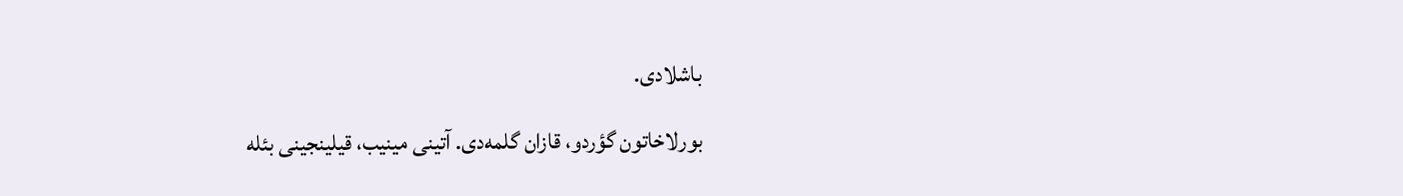باشلادی.

بورلاخاتون گؤردو، قازان گلمه‌دی. آتینی مینیب، قیلینجینی بئله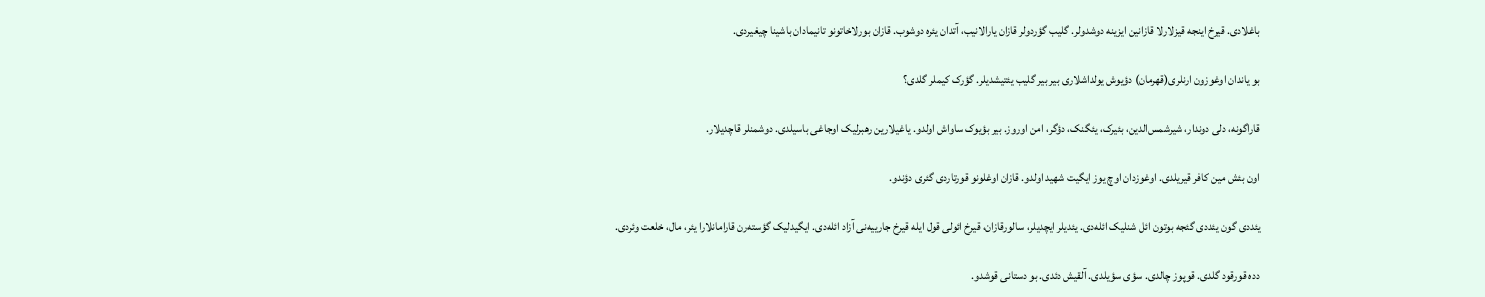باغلادی. قیرخ اینجه قیزلارلا قازانین ایزینه دوشدولر. گلیب گؤردولر قازان یارالانیب، آتدان یئره دوشوب. قازان بورلاخاتونو تانیمادان باشینا چیغیردی.

بو یاندان اوغوزون ارنلری(قهرمان) دؤیوش یولداشلاری بیر بیر گلیب یئتیشدیلر. گؤرک کیملر گلدی؟

قاراگونه، دلی دوندار، شیرشمس‌الدین، بئیرک، یئگنک، دؤگر، امن اوروز. بیر بؤیوک ساواش اولدو. یاغیلارین رهبرلیک اوجاغی باسیلدی. دوشمنلر قاچدیلار.

اون بئش مین کافر قیریلدی. اوغوزدان اوچ یوز ایگیت شهید اولدو. قازان اوغلونو قورتاردی گئری دؤندو.

یئددی گون یئددی گئجه بوتون ائل شنلیک ائله‌دی. یئدیلر ایچدیلر، سالورقازان، قیرخ ائولی قول ایله قیرخ جارییه‌نی آزاد ائله‌دی. ایگیدلیک گؤسته‌رن قارامانلارا یئر، مال، خلعت وئردی.

دده قورقود گلدی. قوپوز چالدی. سؤی سؤیلدی. آلقیش دئدی. بو دستانی قوشدو.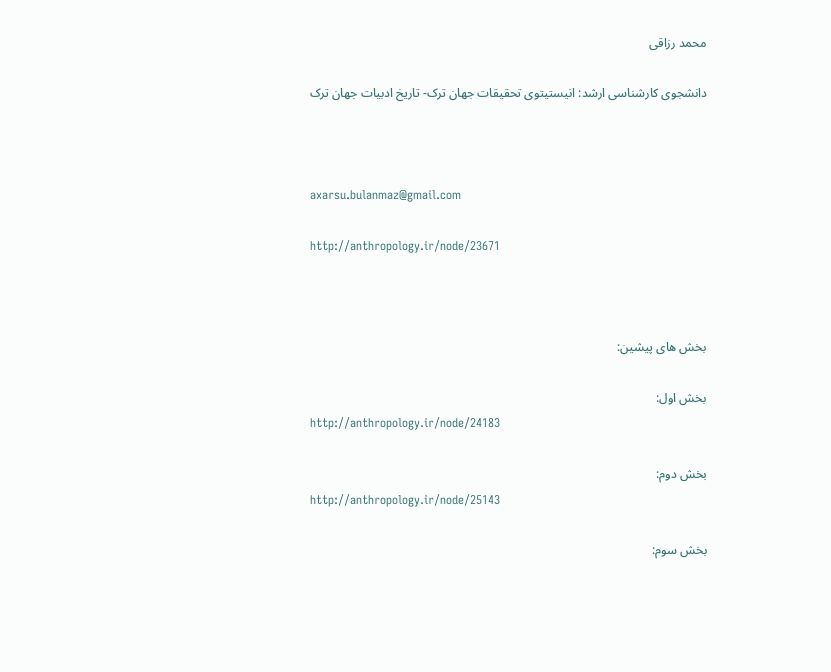محمد رزاقی

دانشجوی کارشناسی ارشد: انیستیتوی تحقیقات جهان ترک- تاریخ ادبیات جهان ترک



axarsu.bulanmaz@gmail.com

http://anthropology.ir/node/23671



بخش های پیشین:

بخش اول:
http://anthropology.ir/node/24183

بخش دوم:
http://anthropology.ir/node/25143

بخش سوم: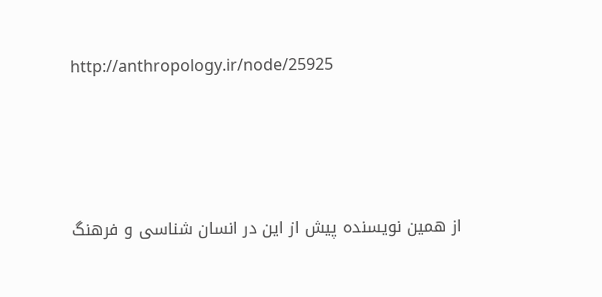http://anthropology.ir/node/25925





از همین نویسنده پیش از این در انسان شناسی و فرهنگ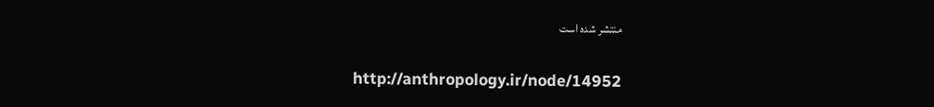منتشر شده است

http://anthropology.ir/node/14952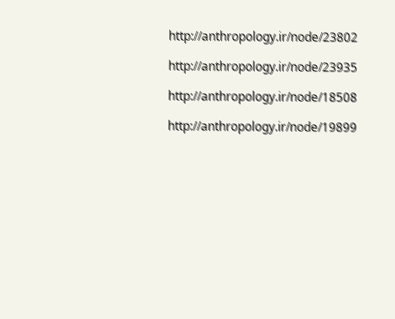http://anthropology.ir/node/23802

http://anthropology.ir/node/23935

http://anthropology.ir/node/18508

http://anthropology.ir/node/19899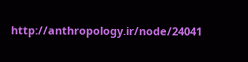http://anthropology.ir/node/24041